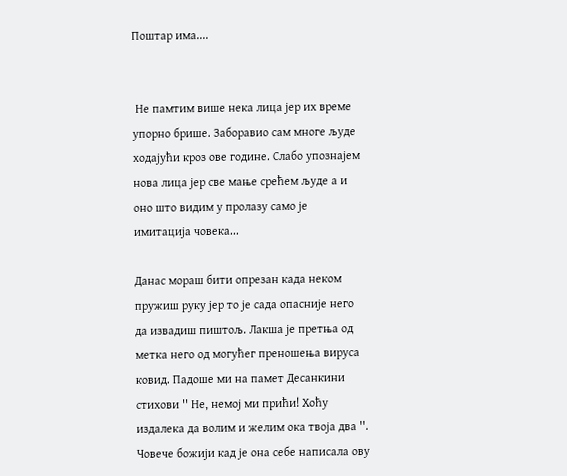Поштар има....


 Не памтим више нека лица јер их време упорно брише. Заборавио сам многе људе ходајући кроз ове године. Слабо упознајем нова лица јер све мање срећем људе а и оно што видим у пролазу само је имитација човека...

Данас мораш бити опрезан када неком пружиш руку јер то је сада опасније него да извадиш пиштољ. Лакша је претња од метка него од могућег преношења вируса ковид. Падоше ми на памет Десанкини стихови '' Не, немој ми прићи! Хоћу издалека да волим и желим ока твоја два ''. Човече божији кад је она себе написала ову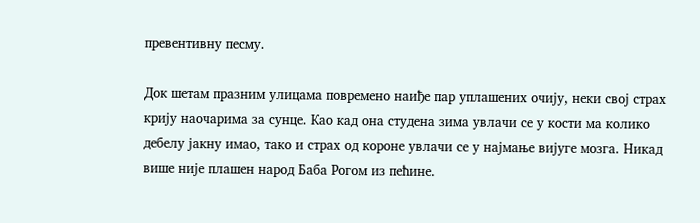превентивну песму.

Док шетам празним улицама повремено наиђе пар уплашених очију, неки свој страх крију наочарима за сунце. Као кад она студена зима увлачи се у кости ма колико дебелу јакну имао, тако и страх од короне увлачи се у најмање вијуге мозга. Никад више није плашен народ Баба Рогом из пећине.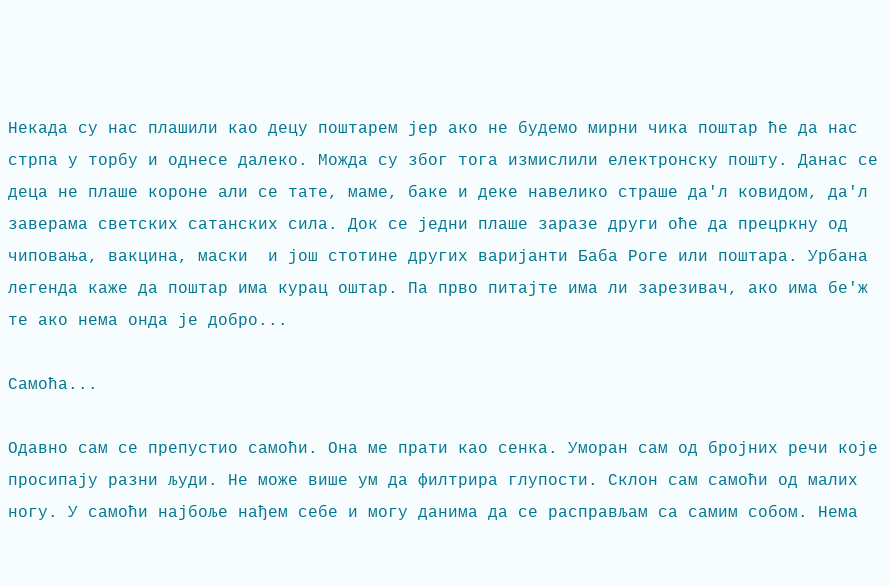Некада су нас плашили као децу поштарем јер ако не будемо мирни чика поштар ће да нас стрпа у торбу и однесе далеко. Можда су због тога измислили електронску пошту. Данас се деца не плаше короне али се тате, маме, баке и деке навелико страше да'л ковидом, да'л заверама светских сатанских сила. Док се једни плаше заразе други оће да прецркну од чиповања, вакцина, маски  и још стотине других варијанти Баба Роге или поштара. Урбана легенда каже да поштар има курац оштар. Па прво питајте има ли зарезивач, ако има бе'ж те ако нема онда је добро...

Самоћа...

Одавно сам се препустио самоћи. Она ме прати као сенка. Уморан сам од бројних речи које просипају разни људи. Не може више ум да филтрира глупости. Склон сам самоћи од малих ногу. У самоћи најбоље нађем себе и могу данима да се расправљам са самим собом. Нема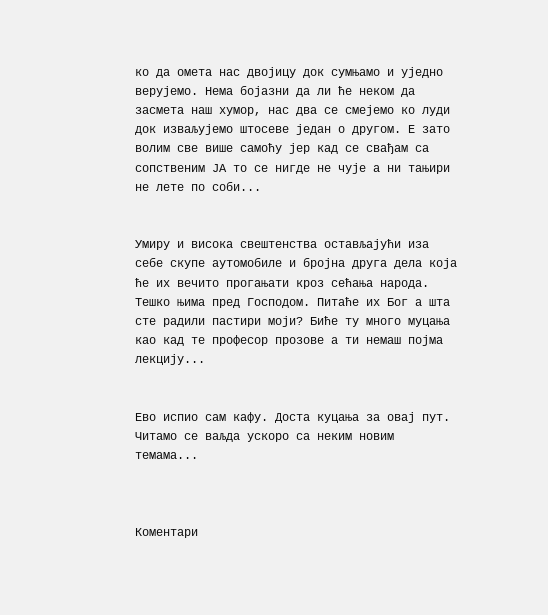ко да омета нас двојицу док сумњамо и уједно верујемо. Нема бојазни да ли ће неком да засмета наш хумор, нас два се смејемо ко луди док изваљујемо штосеве један о другом. Е зато волим све више самоћу јер кад се свађам са сопственим ЈА то се нигде не чује а ни тањири не лете по соби...


Умиру и висока свештенства остављајући иза себе скупе аутомобиле и бројна друга дела која ће их вечито прогањати кроз сећања народа. Тешко њима пред Господом. Питаће их Бог а шта сте радили пастири моји? Биће ту много муцања као кад те професор прозове а ти немаш појма лекцију...


Ево испио сам кафу. Доста куцања за овај пут. Читамо се ваљда ускоро са неким новим темама...



Коментари